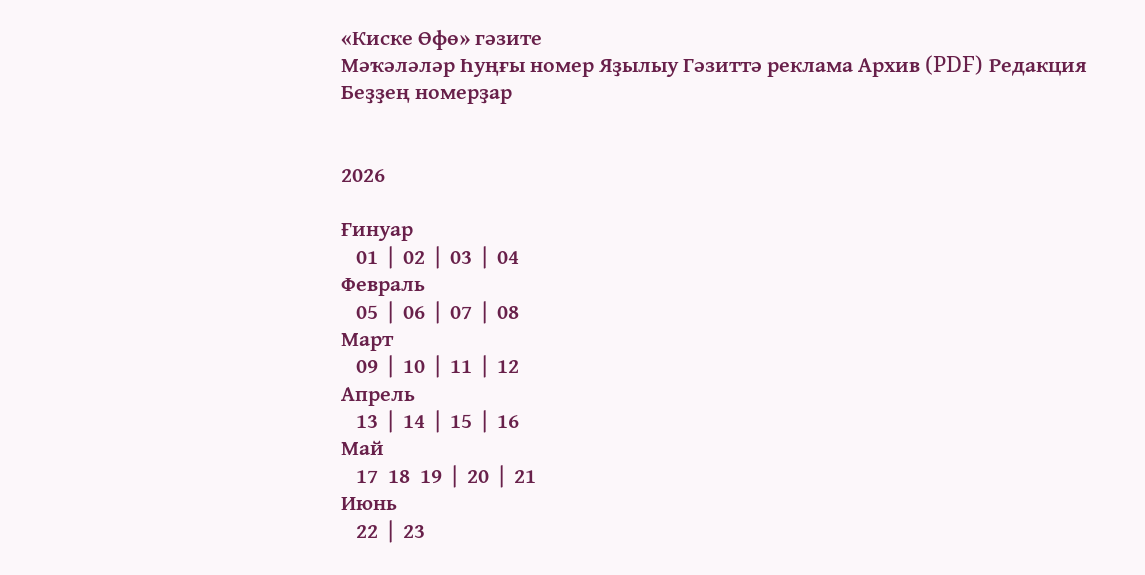«Киске Өфө» гәзите
Мәҡәләләр Һуңғы номер Яҙылыу Гәзиттә реклама Архив (PDF) Редакция
Беҙҙең номерҙар


2026

Ғинуар
   01  |  02  |  03  |  04
Февраль
   05  |  06  |  07  |  08
Март
   09  |  10  |  11  |  12
Апрель
   13  |  14  |  15  |  16
Май
   17  18  19  |  20  |  21
Июнь
   22  |  23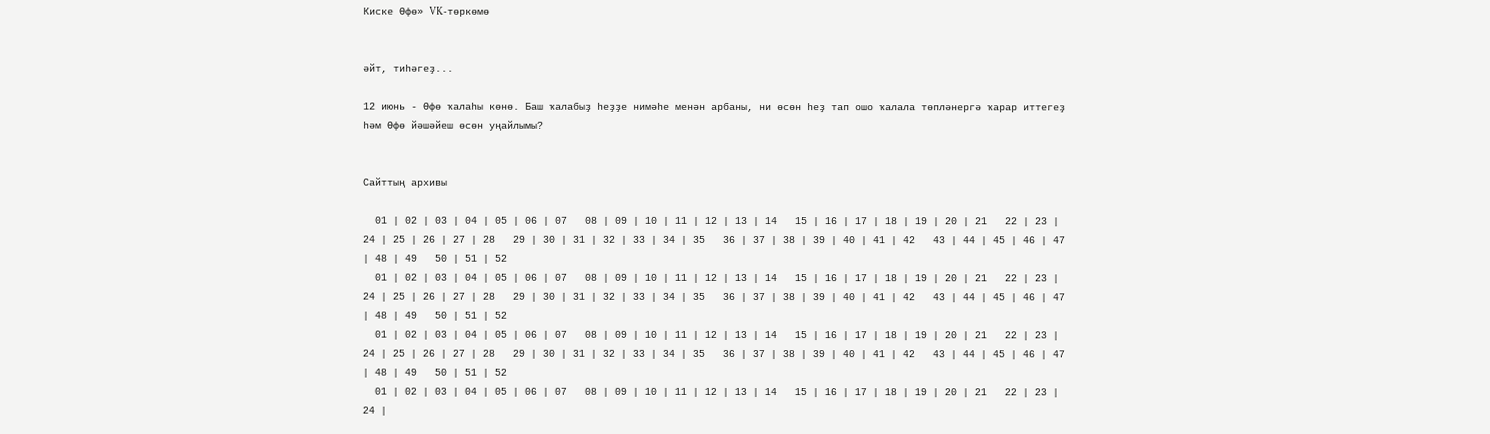Киске Өфө» VK-төркөмө


әйт, тиһәгеҙ...

12 июнь - Өфө ҡалаһы көнө. Баш ҡалабыҙ һеҙҙе нимәһе менән арбаны, ни өсөн һеҙ тап ошо ҡалала төпләнергә ҡарар иттегеҙ һәм Өфө йәшәйеш өсөн уңайлымы?


Сайттың архивы

  01 | 02 | 03 | 04 | 05 | 06 | 07   08 | 09 | 10 | 11 | 12 | 13 | 14   15 | 16 | 17 | 18 | 19 | 20 | 21   22 | 23 | 24 | 25 | 26 | 27 | 28   29 | 30 | 31 | 32 | 33 | 34 | 35   36 | 37 | 38 | 39 | 40 | 41 | 42   43 | 44 | 45 | 46 | 47 | 48 | 49   50 | 51 | 52
  01 | 02 | 03 | 04 | 05 | 06 | 07   08 | 09 | 10 | 11 | 12 | 13 | 14   15 | 16 | 17 | 18 | 19 | 20 | 21   22 | 23 | 24 | 25 | 26 | 27 | 28   29 | 30 | 31 | 32 | 33 | 34 | 35   36 | 37 | 38 | 39 | 40 | 41 | 42   43 | 44 | 45 | 46 | 47 | 48 | 49   50 | 51 | 52
  01 | 02 | 03 | 04 | 05 | 06 | 07   08 | 09 | 10 | 11 | 12 | 13 | 14   15 | 16 | 17 | 18 | 19 | 20 | 21   22 | 23 | 24 | 25 | 26 | 27 | 28   29 | 30 | 31 | 32 | 33 | 34 | 35   36 | 37 | 38 | 39 | 40 | 41 | 42   43 | 44 | 45 | 46 | 47 | 48 | 49   50 | 51 | 52
  01 | 02 | 03 | 04 | 05 | 06 | 07   08 | 09 | 10 | 11 | 12 | 13 | 14   15 | 16 | 17 | 18 | 19 | 20 | 21   22 | 23 | 24 |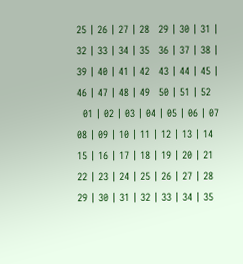25 | 26 | 27 | 28   29 | 30 | 31 | 32 | 33 | 34 | 35   36 | 37 | 38 | 39 | 40 | 41 | 42   43 | 44 | 45 | 46 | 47 | 48 | 49   50 | 51 | 52
  01 | 02 | 03 | 04 | 05 | 06 | 07   08 | 09 | 10 | 11 | 12 | 13 | 14   15 | 16 | 17 | 18 | 19 | 20 | 21   22 | 23 | 24 | 25 | 26 | 27 | 28   29 | 30 | 31 | 32 | 33 | 34 | 35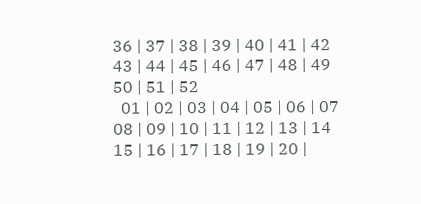36 | 37 | 38 | 39 | 40 | 41 | 42   43 | 44 | 45 | 46 | 47 | 48 | 49   50 | 51 | 52
  01 | 02 | 03 | 04 | 05 | 06 | 07   08 | 09 | 10 | 11 | 12 | 13 | 14   15 | 16 | 17 | 18 | 19 | 20 |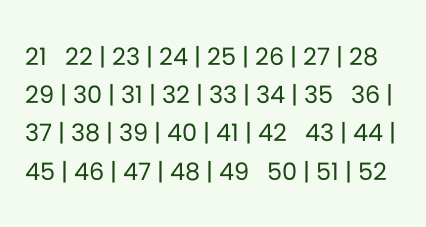21   22 | 23 | 24 | 25 | 26 | 27 | 28   29 | 30 | 31 | 32 | 33 | 34 | 35   36 | 37 | 38 | 39 | 40 | 41 | 42   43 | 44 | 45 | 46 | 47 | 48 | 49   50 | 51 | 52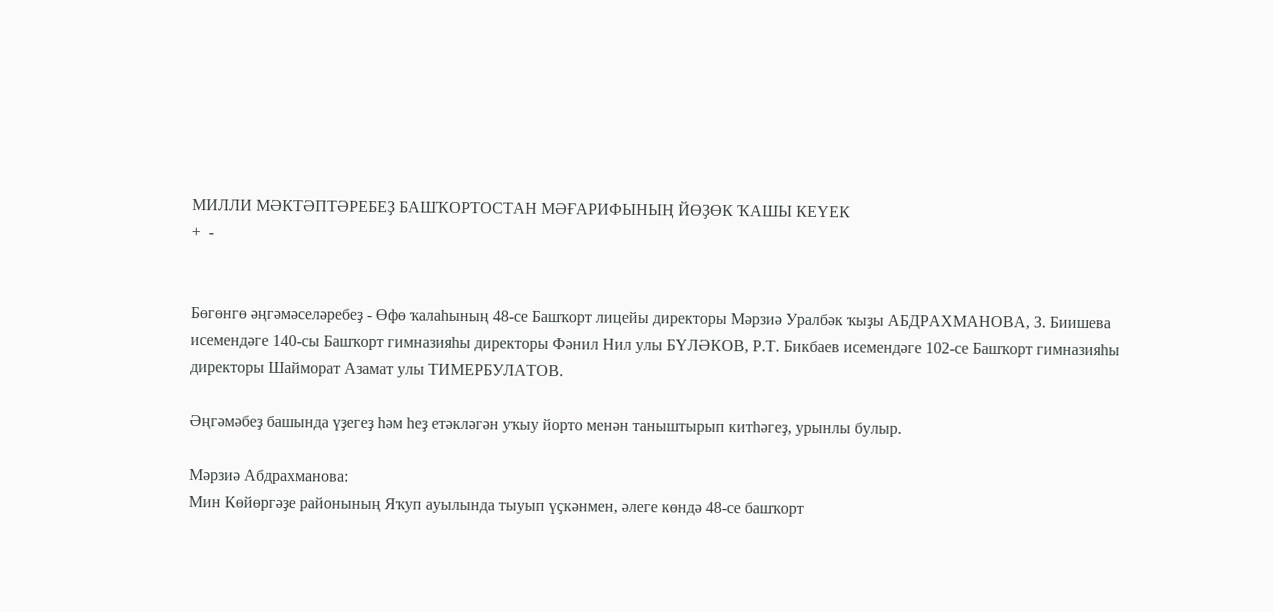МИЛЛИ МӘКТӘПТӘРЕБЕҘ БАШҠОРТОСТАН МӘҒАРИФЫНЫҢ ЙӨҘӨК ҠАШЫ КЕҮЕК
+  -


Бөгөнгө әңгәмәселәребеҙ - Өфө ҡалаһының 48-се Башҡорт лицейы директоры Мәрзиә Уралбәк ҡыҙы АБДРАХМАНОВА, З. Биишева исемендәге 140-сы Башҡорт гимназияһы директоры Фәнил Нил улы БҮЛӘКОВ, Р.Т. Бикбаев исемендәге 102-се Башҡорт гимназияһы директоры Шайморат Азамат улы ТИМЕРБУЛАТОВ.

Әңгәмәбеҙ башында үҙегеҙ һәм һеҙ етәкләгән уҡыу йорто менән таныштырып китһәгеҙ, урынлы булыр.

Мәрзиә Абдрахманова:
Мин Көйөргәҙе районының Яҡуп ауылында тыуып үҫкәнмен, әлеге көндә 48-се башҡорт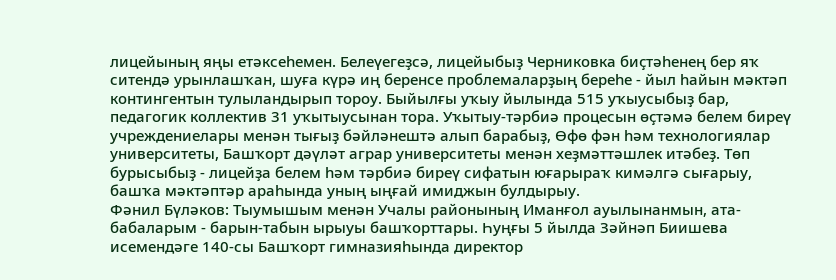лицейының яңы етәксеһемен. Белеүегеҙсә, лицейыбыҙ Черниковка биҫтәһенең бер яҡ ситендә урынлашҡан, шуға күрә иң беренсе проблемаларҙың береһе - йыл һайын мәктәп контингентын тулыландырып тороу. Быйылғы уҡыу йылында 515 уҡыусыбыҙ бар, педагогик коллектив 31 уҡытыусынан тора. Уҡытыу-тәрбиә процесын өҫтәмә белем биреү учреждениелары менән тығыҙ бәйләнештә алып барабыҙ, Өфө фән һәм технологиялар университеты, Башҡорт дәүләт аграр университеты менән хеҙмәттәшлек итәбеҙ. Төп бурысыбыҙ - лицейҙа белем һәм тәрбиә биреү сифатын юғарыраҡ кимәлгә сығарыу, башҡа мәктәптәр араһында уның ыңғай имиджын булдырыу.
Фәнил Бүләков: Тыумышым менән Учалы районының Иманғол ауылынанмын, ата-бабаларым - барын-табын ырыуы башҡорттары. Һуңғы 5 йылда Зәйнәп Биишева исемендәге 140-сы Башҡорт гимназияһында директор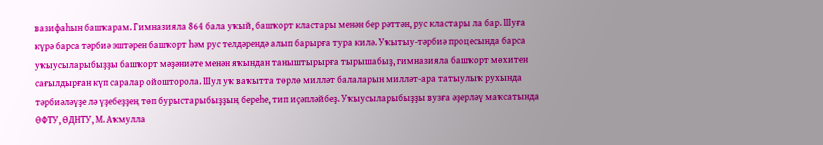вазифаһын башҡарам. Гимназияла 864 бала уҡый, башҡорт кластары менән бер рәттән, рус кластары ла бар. Шуға күрә барса тәрбиә эштәрен башҡорт һәм рус телдәрендә алып барырға тура килә. Уҡытыу-тәрбиә процесында барса уҡыусыларыбыҙҙы башҡорт мәҙәниәте менән яҡындан таныштырырға тырышабыҙ, гимназияла башҡорт мөхитен сағылдырған күп саралар ойошторола. Шул уҡ ваҡытта төрлө милләт балаларын милләт-ара татыулыҡ рухында тәрбиәләүҙе лә үҙебеҙҙең төп бурыстарыбыҙҙың береһе, тип иҫәпләйбеҙ. Уҡыусыларыбыҙҙы вузға әҙерләү маҡсатында ӨФТУ, ӨДНТУ, М. Аҡмулла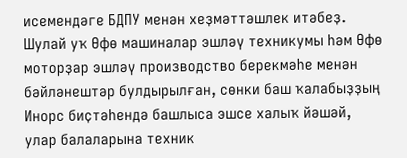исемендәге БДПУ менән хеҙмәттәшлек итәбеҙ. Шулай уҡ Өфө машиналар эшләү техникумы һәм Өфө моторҙар эшләү производство берекмәһе менән бәйләнештәр булдырылған, сөнки баш ҡалабыҙҙың Инорс биҫтәһендә башлыса эшсе халыҡ йәшәй, улар балаларына техник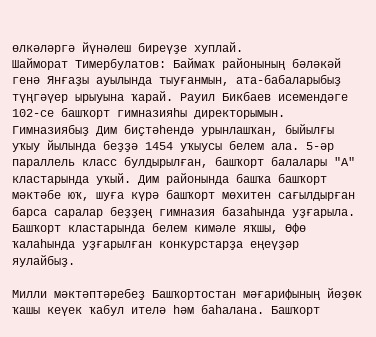өлкәләргә йүнәлеш биреүҙе хуплай.
Шайморат Тимербулатов: Баймаҡ районының бәләкәй генә Янғаҙы ауылында тыуғанмын, ата-бабаларыбыҙ түңгәүер ырыуына ҡарай. Рауил Бикбаев исемендәге 102-се башҡорт гимназияһы директорымын. Гимназиябыҙ Дим биҫтәһендә урынлашҡан, быйылғы уҡыу йылында беҙҙә 1454 уҡыусы белем ала. 5-әр параллель класс булдырылған, башҡорт балалары "А" кластарында уҡый. Дим районында башҡа башҡорт мәктәбе юҡ, шуға күрә башҡорт мөхитен сағылдырған барса саралар беҙҙең гимназия базаһында уҙғарыла. Башҡорт кластарында белем кимәле яҡшы, Өфө ҡалаһында уҙғарылған конкурстарҙа еңеүҙәр яулайбыҙ.

Милли мәктәптәребеҙ Башҡортостан мәғарифының йөҙөк ҡашы кеүек ҡабул ителә һәм баһалана. Башҡорт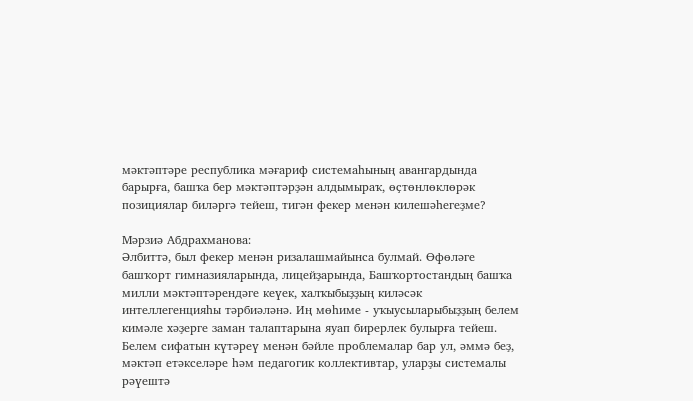мәктәптәре республика мәғариф системаһының авангардында барырға, башҡа бер мәктәптәрҙән алдымыраҡ, өҫтөнлөклөрәк позициялар биләргә тейеш, тигән фекер менән килешәһегеҙме?

Мәрзиә Абдрахманова:
Әлбиттә, был фекер менән ризалашмайынса булмай. Өфөләге башҡорт гимназияларында, лицейҙарында, Башҡортостандың башҡа милли мәктәптәрендәге кеүек, халҡыбыҙҙың киләсәк интеллегенцияһы тәрбиәләнә. Иң мөһиме - уҡыусыларыбыҙҙың белем кимәле хәҙерге заман талаптарына яуап бирерлек булырға тейеш. Белем сифатын күтәреү менән бәйле проблемалар бар ул, әммә беҙ, мәктәп етәкселәре һәм педагогик коллективтар, уларҙы системалы рәүештә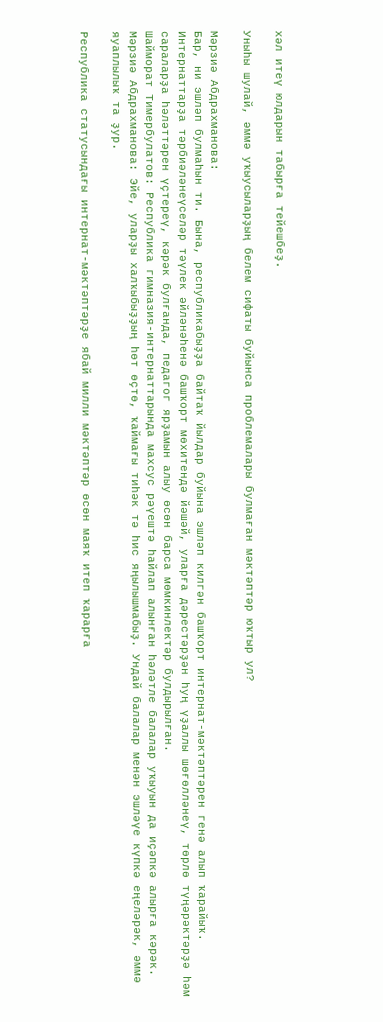хәл итеү юлдарын табырға тейешбеҙ.

Уныһы шулай, әммә уҡыусыларҙың белем сифаты буйынса проблемалары булмаған мәктәптәр юҡтыр ул?

Мәрзиә Абдрахманова:
Бар, ни эшләп булмаһын ти. Бына, республикабыҙҙа байтаҡ йылдар буйына эшләп килгән башҡорт интернат-мәктәптәрен генә алып ҡарайыҡ. Интернаттарҙа тәрбиәләнеүселәр тәүлек әйләнәһенә башҡорт мөхитендә йәшәй, уларға дәрестәрҙән һуң үҙаллы шөғөлләнеү, төрлө түңәрәктәрҙә һәм сараларҙа һәләттәрен үҫтереү, кәрәк булғанда, педагог ярҙамын алыу өсөн барса мөмкинлектәр булдырылған.
Шайморат Тимербулатов: Республика гимназия-интернаттарында махсус рәүештә һайлап алынған һәләтле балалар уҡыуын да иҫәпкә алырға кәрәк.
Мәрзиә Абдрахманова: Эйе, уларҙы халҡыбыҙҙың һөт өҫтө, ҡаймағы тиһәк тә һис яңылышмабыҙ. Ундай балалар менән эшләүе күпкә еңеләрәк, әммә яуаплылыҡ та ҙур.

Республика статусындағы интернат-мәктәптәрҙе ябай милли мәктәптәр өсөн маяҡ итеп ҡарарға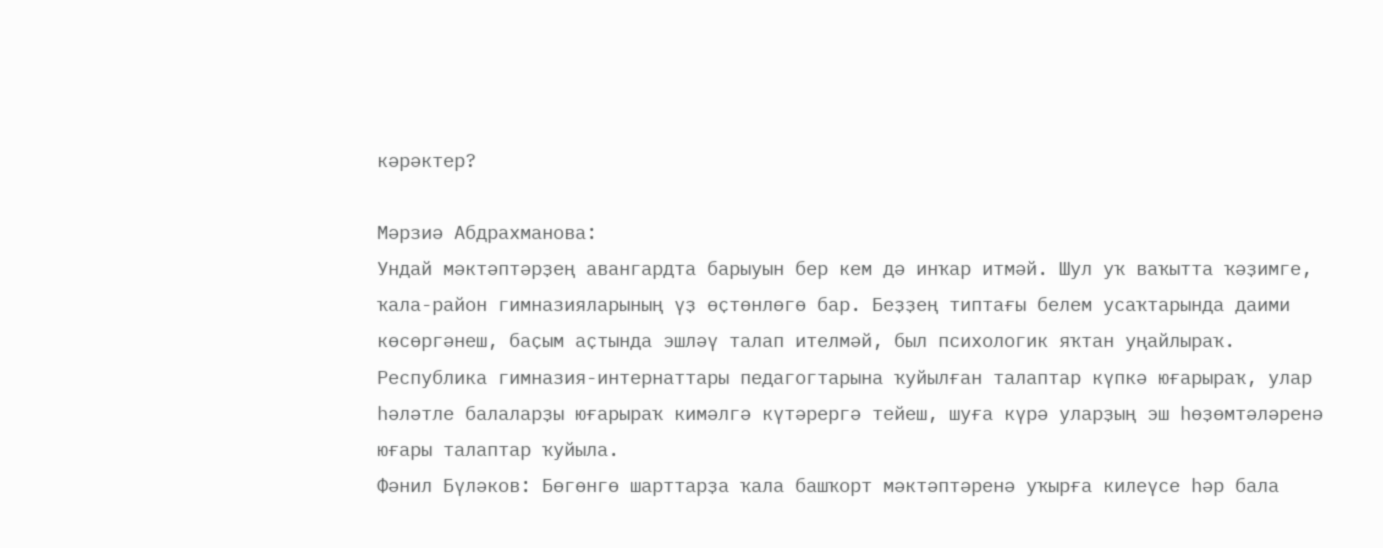кәрәктер?

Мәрзиә Абдрахманова:
Ундай мәктәптәрҙең авангардта барыуын бер кем дә инҡар итмәй. Шул уҡ ваҡытта ҡәҙимге, ҡала-район гимназияларының үҙ өҫтөнлөгө бар. Беҙҙең типтағы белем усаҡтарында даими көсөргәнеш, баҫым аҫтында эшләү талап ителмәй, был психологик яҡтан уңайлыраҡ. Республика гимназия-интернаттары педагогтарына ҡуйылған талаптар күпкә юғарыраҡ, улар һәләтле балаларҙы юғарыраҡ кимәлгә күтәрергә тейеш, шуға күрә уларҙың эш һөҙөмтәләренә юғары талаптар ҡуйыла.
Фәнил Бүләков: Бөгөнгө шарттарҙа ҡала башҡорт мәктәптәренә уҡырға килеүсе һәр бала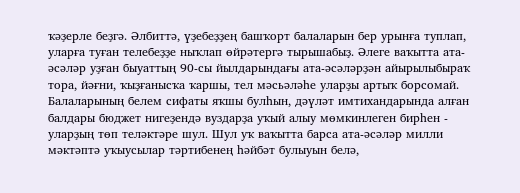ҡәҙерле беҙгә. Әлбиттә, үҙебеҙҙең башҡорт балаларын бер урынға туплап, уларға туған телебеҙҙе ныҡлап өйрәтергә тырышабыҙ. Әлеге ваҡытта ата-әсәләр уҙған быуаттың 90-сы йылдарындағы ата-әсәләрҙән айырылыбыраҡ тора, йәғни, ҡыҙғанысҡа ҡаршы, тел мәсьәләһе уларҙы артыҡ борсомай. Балаларының белем сифаты яҡшы булһын, дәүләт имтихандарында алған балдары бюджет нигеҙендә вуздарҙа уҡый алыу мөмкинлеген бирһен - уларҙың төп теләктәре шул. Шул уҡ ваҡытта барса ата-әсәләр милли мәктәптә уҡыусылар тәртибенең һәйбәт булыуын белә,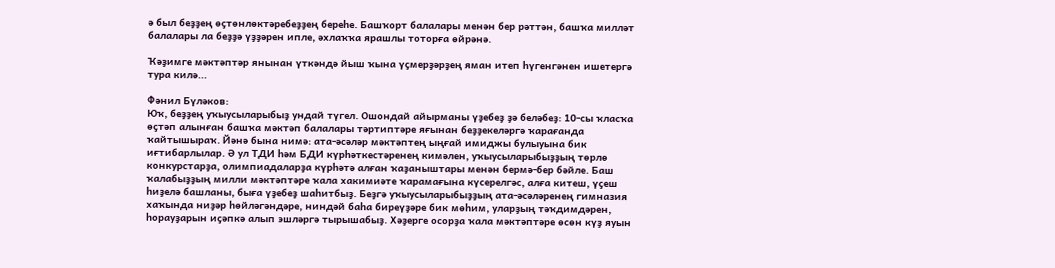ә был беҙҙең өҫтөнлөктәребеҙҙең береһе. Башҡорт балалары менән бер рәттән, башҡа милләт балалары ла беҙҙә үҙҙәрен ипле, әхлаҡҡа ярашлы тоторға өйрәнә.

Ҡәҙимге мәктәптәр янынан үткәндә йыш ҡына үҫмерҙәрҙең яман итеп һүгенгәнен ишетергә тура килә...

Фәнил Бүләков:
Юҡ, беҙҙең уҡыусыларыбыҙ ундай түгел. Ошондай айырманы үҙебеҙ ҙә беләбеҙ: 10-сы ҡласҡа өҫтәп алынған башҡа мәктәп балалары тәртиптәре яғынан беҙҙекеләргә ҡарағанда ҡайтышыраҡ. Йәнә бына нимә: ата-әсәләр мәктәптең ыңғай имиджы булыуына бик иғтибарлылар. Ә ул ТДИ һәм БДИ күрһәткестәренең кимәлен, уҡыусыларыбыҙҙың төрлө конкурстарҙа, олимпиадаларҙа күрһәтә алған ҡаҙаныштары менән бермә-бер бәйле. Баш ҡалабыҙҙың милли мәктәптәре ҡала хакимиәте ҡарамағына күсерелгәс, алға китеш, үҫеш һиҙелә башланы, быға үҙебеҙ шаһитбыҙ. Беҙгә уҡыусыларыбыҙҙың ата-әсәләренең гимназия хаҡында ниҙәр һөйләгәндәре, ниндәй баһа биреүҙәре бик мөһим, уларҙың тәҡдимдәрен, һорауҙарын иҫәпкә алып эшләргә тырышабыҙ. Хәҙерге осорҙа ҡала мәктәптәре өсөн күҙ яуын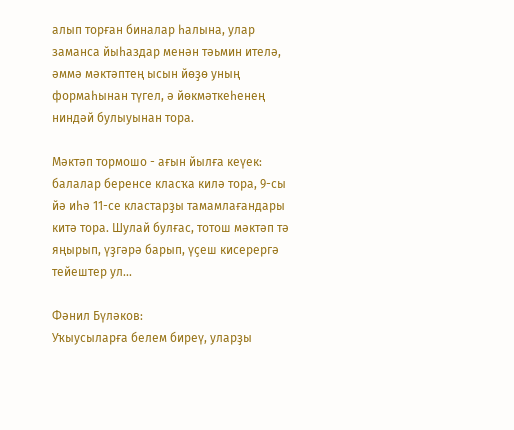алып торған биналар һалына, улар заманса йыһаздар менән тәьмин ителә, әммә мәктәптең ысын йөҙө уның формаһынан түгел, ә йөкмәткеһенең ниндәй булыуынан тора.

Мәктәп тормошо - ағын йылға кеүек: балалар беренсе класҡа килә тора, 9-сы йә иһә 11-се кластарҙы тамамлағандары китә тора. Шулай булғас, тотош мәктәп тә яңырып, үҙгәрә барып, үҫеш кисерергә тейештер ул...

Фәнил Бүләков:
Уҡыусыларға белем биреү, уларҙы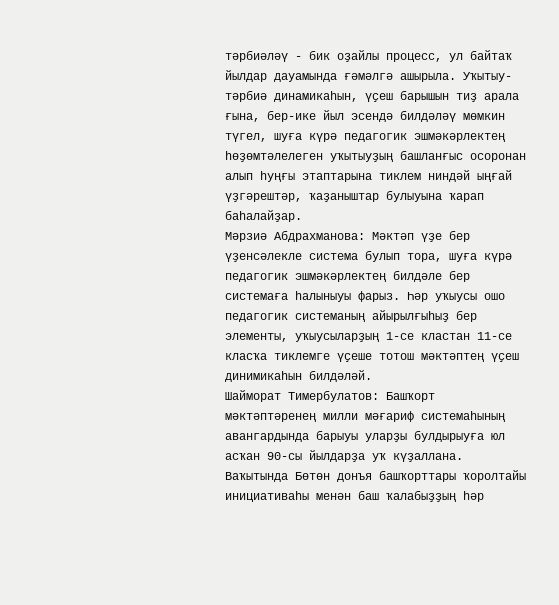тәрбиәләү - бик оҙайлы процесс, ул байтаҡ йылдар дауамында ғәмәлгә ашырыла. Уҡытыу-тәрбиә динамикаһын, үҫеш барышын тиҙ арала ғына, бер-ике йыл эсендә билдәләү мөмкин түгел, шуға күрә педагогик эшмәкәрлектең һөҙөмтәлелеген уҡытыуҙың башланғыс осоронан алып һуңғы этаптарына тиклем ниндәй ыңғай үҙгәрештәр, ҡаҙаныштар булыуына ҡарап баһалайҙар.
Мәрзиә Абдрахманова: Мәктәп үҙе бер үҙенсәлекле система булып тора, шуға күрә педагогик эшмәкәрлектең билдәле бер системаға һалыныуы фарыз. Һәр уҡыусы ошо педагогик системаның айырылғыһыҙ бер элементы, уҡыусыларҙың 1-се кластан 11-се класҡа тиклемге үҫеше тотош мәктәптең үҫеш динимикаһын билдәләй.
Шайморат Тимербулатов: Башҡорт мәктәптәренең милли мәғариф системаһының авангардында барыуы уларҙы булдырыуға юл асҡан 90-сы йылдарҙа уҡ күҙаллана. Ваҡытында Бөтөн донъя башҡорттары ҡоролтайы инициативаһы менән баш ҡалабыҙҙың һәр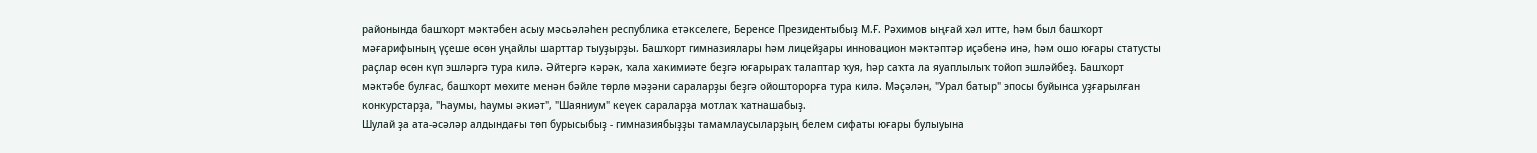районында башҡорт мәктәбен асыу мәсьәләһен республика етәкселеге, Беренсе Президентыбыҙ М.Ғ. Рәхимов ыңғай хәл итте, һәм был башҡорт мәғарифының үҫеше өсөн уңайлы шарттар тыуҙырҙы. Башҡорт гимназиялары һәм лицейҙары инновацион мәктәптәр иҫәбенә инә, һәм ошо юғары статусты раҫлар өсөн күп эшләргә тура килә. Әйтергә кәрәк, ҡала хакимиәте беҙгә юғарыраҡ талаптар ҡуя, һәр саҡта ла яуаплылыҡ тойоп эшләйбеҙ. Башҡорт мәктәбе булғас, башҡорт мөхите менән бәйле төрлө мәҙәни сараларҙы беҙгә ойошторорға тура килә. Мәҫәлән, "Урал батыр" эпосы буйынса уҙғарылған конкурстарҙа, "Һаумы, һаумы әкиәт", "Шаяниум" кеүек сараларҙа мотлаҡ ҡатнашабыҙ.
Шулай ҙа ата-әсәләр алдындағы төп бурысыбыҙ - гимназиябыҙҙы тамамлаусыларҙың белем сифаты юғары булыуына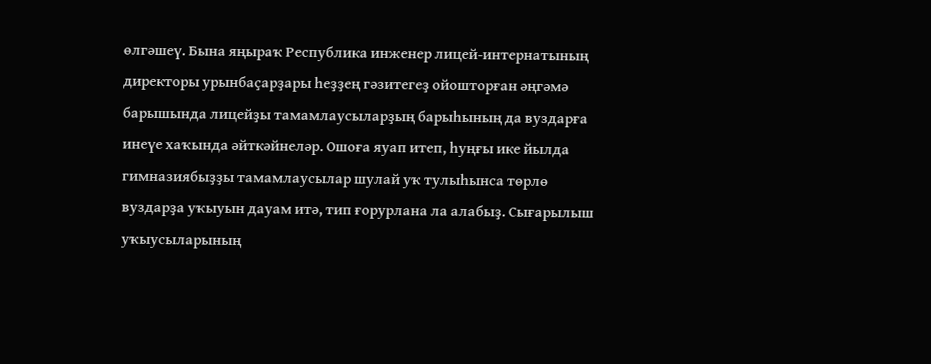өлгәшеү. Бына яңыраҡ Республика инженер лицей-интернатының директоры урынбаҫарҙары һеҙҙең гәзитегеҙ ойошторған әңгәмә барышында лицейҙы тамамлаусыларҙың барыһының да вуздарға инеүе хаҡында әйткәйнеләр. Ошоға яуап итеп, һуңғы ике йылда гимназиябыҙҙы тамамлаусылар шулай уҡ тулыһынса төрлө вуздарҙа уҡыуын дауам итә, тип ғорурлана ла алабыҙ. Сығарылыш уҡыусыларының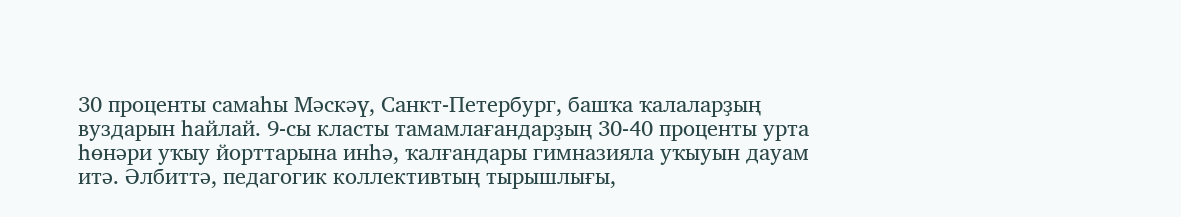30 проценты самаһы Мәскәү, Санкт-Петербург, башҡа ҡалаларҙың вуздарын һайлай. 9-сы класты тамамлағандарҙың 30-40 проценты урта һөнәри уҡыу йорттарына инһә, ҡалғандары гимназияла уҡыуын дауам итә. Әлбиттә, педагогик коллективтың тырышлығы,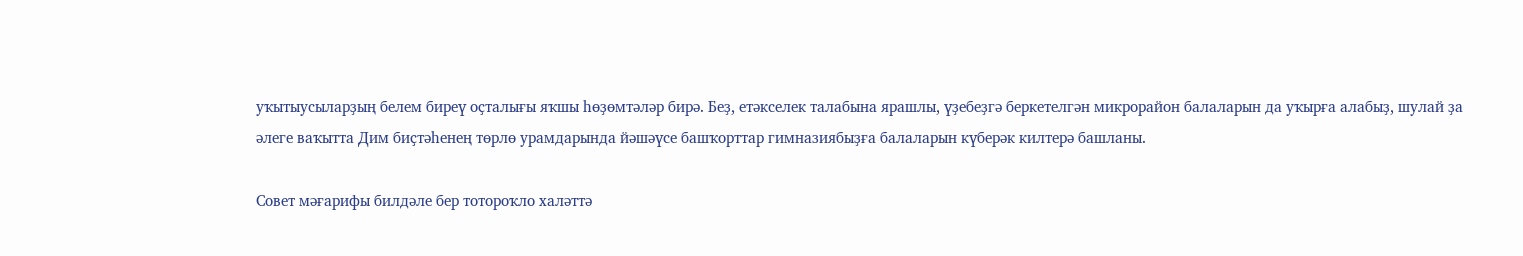уҡытыусыларҙың белем биреү оҫталығы яҡшы һөҙөмтәләр бирә. Беҙ, етәкселек талабына ярашлы, үҙебеҙгә беркетелгән микрорайон балаларын да уҡырға алабыҙ, шулай ҙа әлеге ваҡытта Дим биҫтәһенең төрлө урамдарында йәшәүсе башҡорттар гимназиябыҙға балаларын күберәк килтерә башланы.

Совет мәғарифы билдәле бер тотороҡло халәттә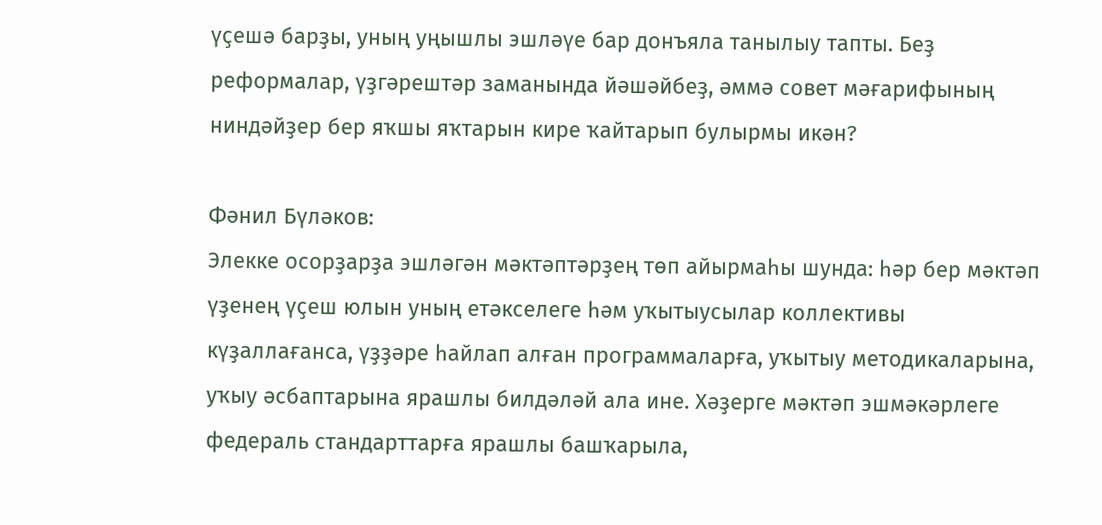үҫешә барҙы, уның уңышлы эшләүе бар донъяла танылыу тапты. Беҙ реформалар, үҙгәрештәр заманында йәшәйбеҙ, әммә совет мәғарифының ниндәйҙер бер яҡшы яҡтарын кире ҡайтарып булырмы икән?

Фәнил Бүләков:
Элекке осорҙарҙа эшләгән мәктәптәрҙең төп айырмаһы шунда: һәр бер мәктәп үҙенең үҫеш юлын уның етәкселеге һәм уҡытыусылар коллективы күҙаллағанса, үҙҙәре һайлап алған программаларға, уҡытыу методикаларына, уҡыу әсбаптарына ярашлы билдәләй ала ине. Хәҙерге мәктәп эшмәкәрлеге федераль стандарттарға ярашлы башҡарыла,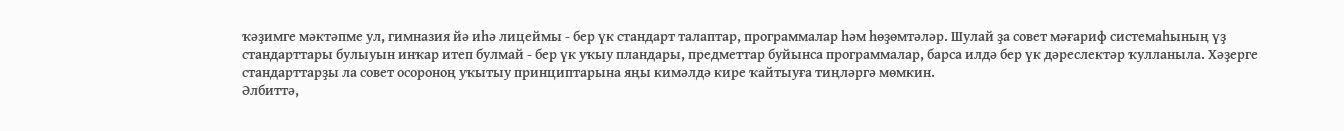ҡәҙимге мәктәпме ул, гимназия йә иһә лицеймы - бер үк стандарт талаптар, программалар һәм һөҙөмтәләр. Шулай ҙа совет мәғариф системаһының үҙ стандарттары булыуын инҡар итеп булмай - бер үк уҡыу пландары, предметтар буйынса программалар, барса илдә бер үк дәреслектәр ҡулланыла. Хәҙерге стандарттарҙы ла совет осороноң уҡытыу принциптарына яңы кимәлдә кире ҡайтыуға тиңләргә мөмкин.
Әлбиттә,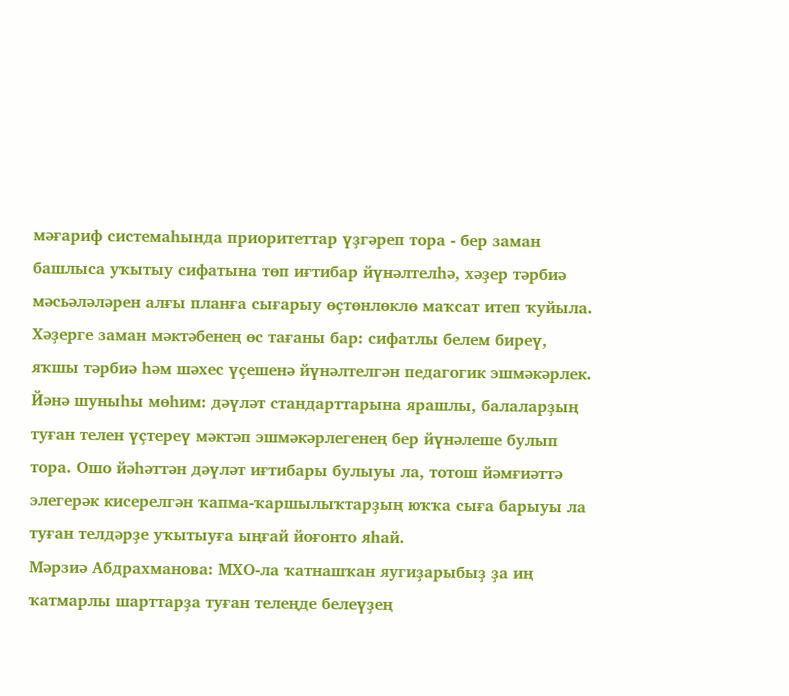мәғариф системаһында приоритеттар үҙгәреп тора - бер заман башлыса уҡытыу сифатына төп иғтибар йүнәлтелһә, хәҙер тәрбиә мәсьәләләрен алғы планға сығарыу өҫтөнлөклө маҡсат итеп ҡуйыла. Хәҙерге заман мәктәбенең өс тағаны бар: сифатлы белем биреү, яҡшы тәрбиә һәм шәхес үҫешенә йүнәлтелгән педагогик эшмәкәрлек. Йәнә шуныһы мөһим: дәүләт стандарттарына ярашлы, балаларҙың туған телен үҫтереү мәктәп эшмәкәрлегенең бер йүнәлеше булып тора. Ошо йәһәттән дәүләт иғтибары булыуы ла, тотош йәмғиәттә элегерәк кисерелгән ҡапма-ҡаршылыҡтарҙың юҡҡа сыға барыуы ла туған телдәрҙе уҡытыуға ыңғай йоғонто яһай.
Мәрзиә Абдрахманова: МХО-ла ҡатнашҡан яугиҙарыбыҙ ҙа иң ҡатмарлы шарттарҙа туған телеңде белеүҙең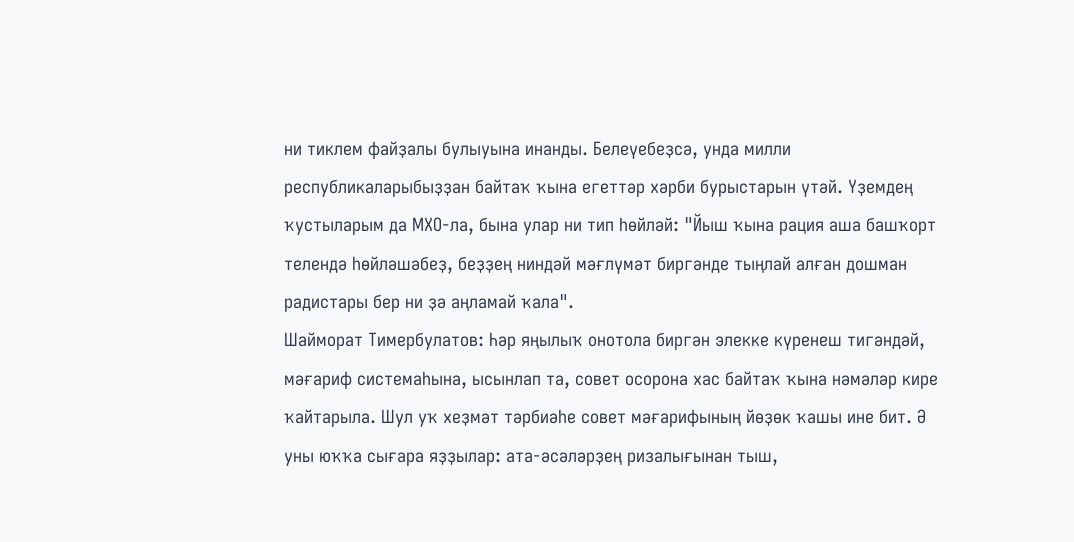ни тиклем файҙалы булыуына инанды. Белеүебеҙсә, унда милли республикаларыбыҙҙан байтаҡ ҡына егеттәр хәрби бурыстарын үтәй. Үҙемдең ҡустыларым да МХО-ла, бына улар ни тип һөйләй: "Йыш ҡына рация аша башҡорт телендә һөйләшәбеҙ, беҙҙең ниндәй мәғлүмәт биргәнде тыңлай алған дошман радистары бер ни ҙә аңламай ҡала".
Шайморат Тимербулатов: Һәр яңылыҡ онотола биргән элекке күренеш тигәндәй, мәғариф системаһына, ысынлап та, совет осорона хас байтаҡ ҡына нәмәләр кире ҡайтарыла. Шул уҡ хеҙмәт тәрбиәһе совет мәғарифының йөҙөк ҡашы ине бит. Ә уны юҡҡа сығара яҙҙылар: ата-әсәләрҙең ризалығынан тыш,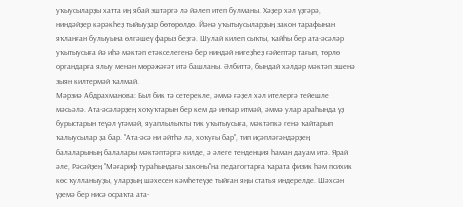уҡыусыларҙы хатта иң ябай эштәргә лә йәлеп итеп булманы. Хәҙер хәл үҙгәрә, ниндәйҙер кәрәкһеҙ тыйыуҙар бөтөрөлдө. Йәнә уҡытыусыларҙың закон тарафынан яҡланған булыуына өлгәшеү фарыз беҙгә. Шулай килеп сыҡты, ҡайһы бер ата-әсәләр уҡытыусыға йә иһә мәктәп етәкселегенә бер ниндәй нигеҙһеҙ ғәйептәр тағып, төрлө органдарға ялыу менән мөрәжәғәт итә башланы. Әлбиттә, бындай хәлдәр мәктәп эшенә зыян килтермәй ҡалмай.
Мәрзиә Абдрахманова: Был бик тә сетерекле, әммә ғәҙел хәл ителергә тейешле мәсьәлә. Ата-әсәләрҙең хоҡуҡтарын бер кем дә инҡар итмәй, әммә улар араһында үҙ бурыстарын теүәл үтәмәй, яуаплылыҡты тик уҡытыусыға, мәктәпкә генә ҡайтарып ҡалыусылар ҙа бар. "Ата-әсә ни әйтһә лә, хоҡуғы бар", тип иҫәпләгәндәрҙең балаларының балалары мәктәптәргә килде, ә әлеге тенденция һаман дауам итә. Ярай әле, Рәсәйҙең "Мәғариф тураһындағы законы"на педагогтарға ҡарата физик һәм психик көс ҡулланыуҙы, уларҙың шәхесен кәмһетеүҙе тыйған яңы статья индерелде. Шәхсән үҙемә бер нисә осраҡта ата-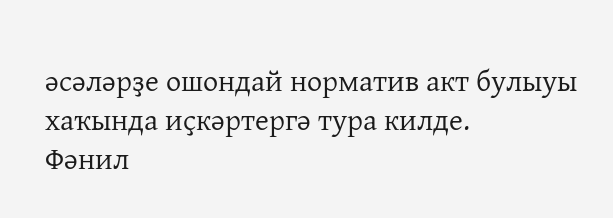әсәләрҙе ошондай норматив акт булыуы хаҡында иҫкәртергә тура килде.
Фәнил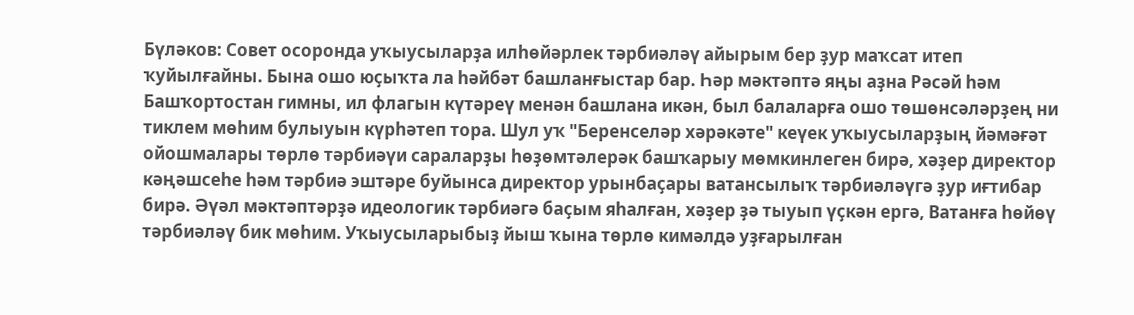Бүләков: Совет осоронда уҡыусыларҙа илһөйәрлек тәрбиәләү айырым бер ҙур маҡсат итеп ҡуйылғайны. Бына ошо юҫыҡта ла һәйбәт башланғыстар бар. Һәр мәктәптә яңы аҙна Рәсәй һәм Башҡортостан гимны, ил флагын күтәреү менән башлана икән, был балаларға ошо төшөнсәләрҙең ни тиклем мөһим булыуын күрһәтеп тора. Шул уҡ "Беренселәр хәрәкәте" кеүек уҡыусыларҙың йәмәғәт ойошмалары төрлө тәрбиәүи сараларҙы һөҙөмтәлерәк башҡарыу мөмкинлеген бирә, хәҙер директор кәңәшсеһе һәм тәрбиә эштәре буйынса директор урынбаҫары ватансылыҡ тәрбиәләүгә ҙур иғтибар бирә. Әүәл мәктәптәрҙә идеологик тәрбиәгә баҫым яһалған, хәҙер ҙә тыуып үҫкән ергә, Ватанға һөйөү тәрбиәләү бик мөһим. Уҡыусыларыбыҙ йыш ҡына төрлө кимәлдә уҙғарылған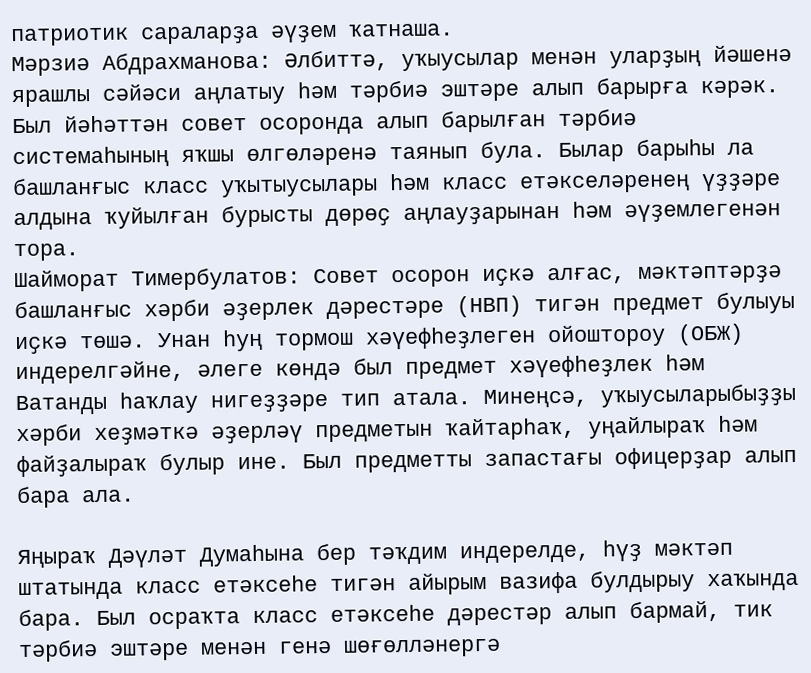патриотик сараларҙа әүҙем ҡатнаша.
Мәрзиә Абдрахманова: Әлбиттә, уҡыусылар менән уларҙың йәшенә ярашлы сәйәси аңлатыу һәм тәрбиә эштәре алып барырға кәрәк. Был йәһәттән совет осоронда алып барылған тәрбиә системаһының яҡшы өлгөләренә таянып була. Былар барыһы ла башланғыс класс уҡытыусылары һәм класс етәкселәренең үҙҙәре алдына ҡуйылған бурысты дөрөҫ аңлауҙарынан һәм әүҙемлегенән тора.
Шайморат Тимербулатов: Совет осорон иҫкә алғас, мәктәптәрҙә башланғыс хәрби әҙерлек дәрестәре (НВП) тигән предмет булыуы иҫкә төшә. Унан һуң тормош хәүефһеҙлеген ойоштороу (ОБЖ) индерелгәйне, әлеге көндә был предмет хәүефһеҙлек һәм Ватанды һаҡлау нигеҙҙәре тип атала. Минеңсә, уҡыусыларыбыҙҙы хәрби хеҙмәткә әҙерләү предметын ҡайтарһаҡ, уңайлыраҡ һәм файҙалыраҡ булыр ине. Был предметты запастағы офицерҙар алып бара ала.

Яңыраҡ Дәүләт Думаһына бер тәҡдим индерелде, һүҙ мәктәп штатында класс етәксеһе тигән айырым вазифа булдырыу хаҡында бара. Был осраҡта класс етәксеһе дәрестәр алып бармай, тик тәрбиә эштәре менән генә шөғөлләнергә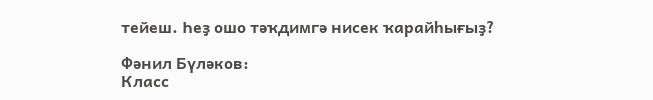тейеш. Һеҙ ошо тәҡдимгә нисек ҡарайһығыҙ?

Фәнил Бүләков:
Класс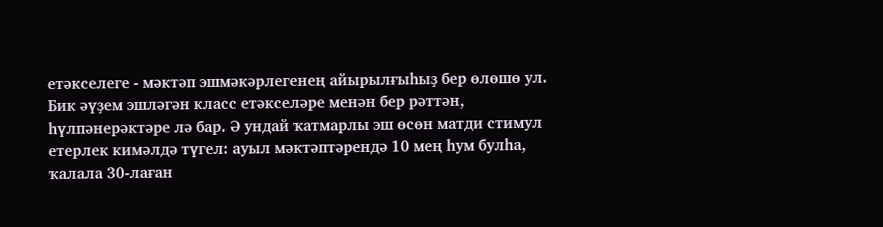етәкселеге - мәктәп эшмәкәрлегенең айырылғыһыҙ бер өлөшө ул. Бик әүҙем эшләгән класс етәкселәре менән бер рәттән, һүлпәнерәктәре лә бар. Ә ундай ҡатмарлы эш өсөн матди стимул етерлек кимәлдә түгел: ауыл мәктәптәрендә 10 мең һум булһа, ҡалала 30-лаған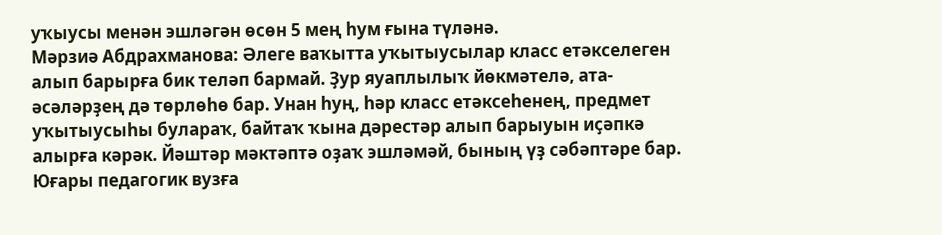уҡыусы менән эшләгән өсөн 5 мең һум ғына түләнә.
Мәрзиә Абдрахманова: Әлеге ваҡытта уҡытыусылар класс етәкселеген алып барырға бик теләп бармай. Ҙур яуаплылыҡ йөкмәтелә, ата-әсәләрҙең дә төрлөһө бар. Унан һуң, һәр класс етәксеһенең, предмет уҡытыусыһы булараҡ, байтаҡ ҡына дәрестәр алып барыуын иҫәпкә алырға кәрәк. Йәштәр мәктәптә оҙаҡ эшләмәй, бының үҙ сәбәптәре бар. Юғары педагогик вузға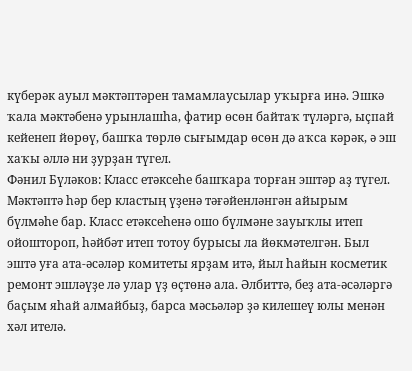күберәк ауыл мәктәптәрен тамамлаусылар уҡырға инә. Эшкә ҡала мәктәбенә урынлашһа, фатир өсөн байтаҡ түләргә, ыҫпай кейенеп йөрөү, башҡа төрлө сығымдар өсөн дә аҡса кәрәк, ә эш хаҡы әллә ни ҙурҙан түгел.
Фәнил Бүләков: Класс етәксеһе башҡара торған эштәр аҙ түгел. Мәктәптә һәр бер кластың үҙенә тәғәйенләнгән айырым бүлмәһе бар. Класс етәксеһенә ошо бүлмәне зауыҡлы итеп ойоштороп, һәйбәт итеп тотоу бурысы ла йөкмәтелгән. Был эштә уға ата-әсәләр комитеты ярҙам итә, йыл һайын косметик ремонт эшләүҙе лә улар үҙ өҫтөнә ала. Әлбиттә, беҙ ата-әсәләргә баҫым яһай алмайбыҙ, барса мәсьәләр ҙә килешеү юлы менән хәл ителә.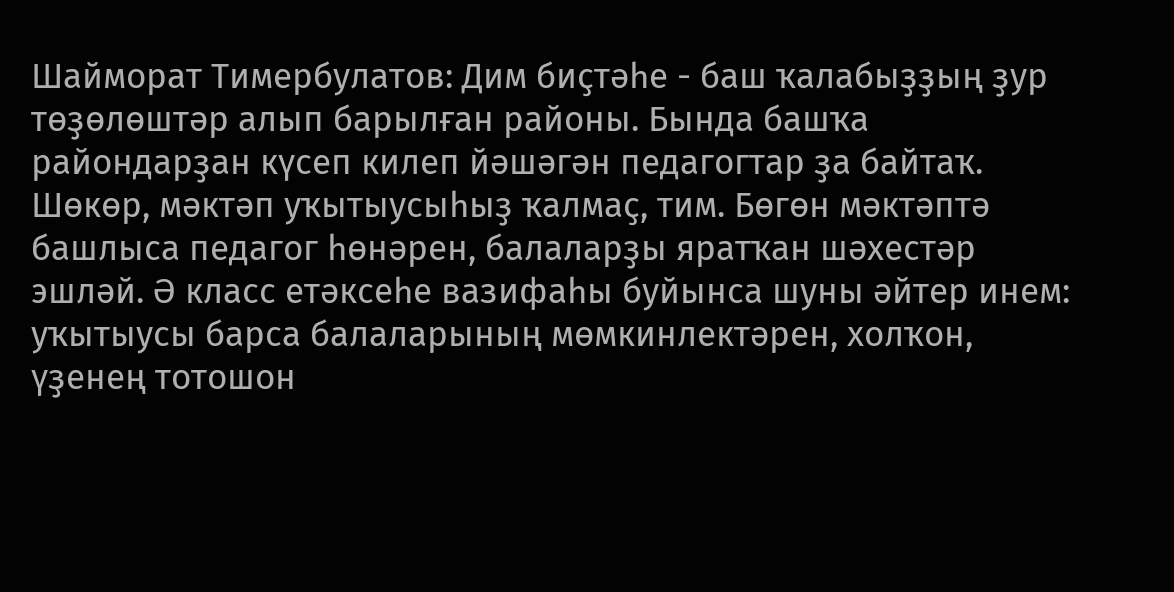Шайморат Тимербулатов: Дим биҫтәһе - баш ҡалабыҙҙың ҙур төҙөлөштәр алып барылған районы. Бында башҡа райондарҙан күсеп килеп йәшәгән педагогтар ҙа байтаҡ. Шөкөр, мәктәп уҡытыусыһыҙ ҡалмаҫ, тим. Бөгөн мәктәптә башлыса педагог һөнәрен, балаларҙы яратҡан шәхестәр эшләй. Ә класс етәксеһе вазифаһы буйынса шуны әйтер инем: уҡытыусы барса балаларының мөмкинлектәрен, холҡон, үҙенең тотошон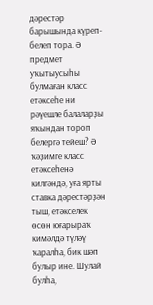дәрестәр барышында күреп-белеп тора. Ә предмет уҡытыусыһы булмаған класс етәксеһе ни рәүешле балаларҙы яҡындан тороп белергә тейеш? Ә ҡәҙимге класс етәксеһенә килгәндә, уға ярты ставка дәрестәрҙән тыш, етәкселек өсөн юғарыраҡ кимәлдә түләү ҡаралһа, бик шәп булыр ине. Шулай булһа,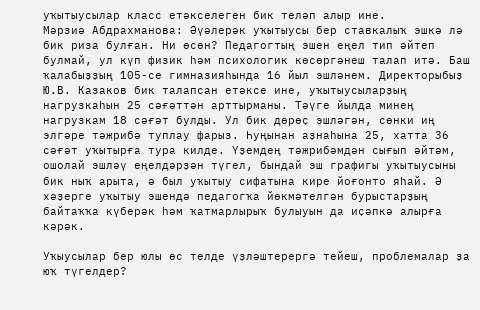уҡытыусылар класс етәкселеген бик теләп алыр ине.
Мәрзиә Абдрахманова: Әүәлерәк уҡытыусы бер ставкалыҡ эшкә лә бик риза булған. Ни өсөн? Педагогтың эшен еңел тип әйтеп булмай, ул күп физик һәм психологик көсөргәнеш талап итә. Баш ҡалабыҙҙың 105-се гимназияһында 16 йыл эшләнем. Директорыбыҙ Ю.В. Казаков бик талапсан етәксе ине, уҡытыусыларҙың нагрузкаһын 25 сәғәттән арттырманы. Тәүге йылда минең нагрузкам 18 сәғәт булды. Ул бик дөрөҫ эшләгән, сөнки иң элгәре тәжрибә туплау фарыз. Һуңынан аҙнаһына 25, хатта 36 сәғәт уҡытырға тура килде. Үҙемдең тәжрибәмдән сығып әйтәм, ошолай эшләү еңелдәрҙән түгел, бындай эш графигы уҡытыусыны бик ныҡ арыта, ә был уҡытыу сифатына кире йоғонто яһай. Ә хәҙерге уҡытыу эшендә педагогҡа йөкмәтелгән бурыстарҙың байтаҡҡа күберәк һәм ҡатмарлырыҡ булыуын да иҫәпкә алырға кәрәк.

Уҡыусылар бер юлы өс телде үҙләштерергә тейеш, проблемалар ҙа юҡ түгелдер?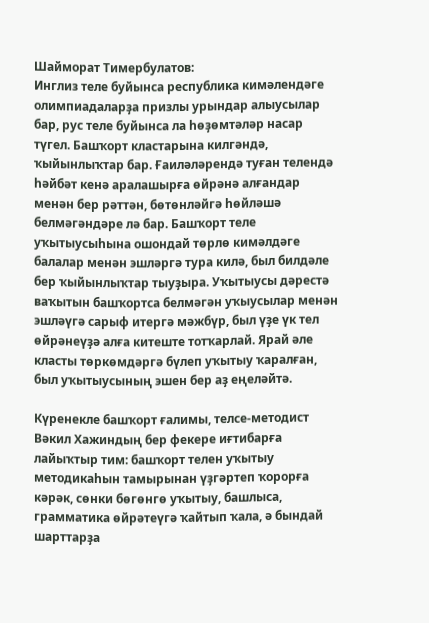Шайморат Тимербулатов:
Инглиз теле буйынса республика кимәлендәге олимпиадаларҙа призлы урындар алыусылар бар, рус теле буйынса ла һөҙөмтәләр насар түгел. Башҡорт кластарына килгәндә, ҡыйынлыҡтар бар. Ғаиләләрендә туған телендә һәйбәт кенә аралашырға өйрәнә алғандар менән бер рәттән, бөтөнләйгә һөйләшә белмәгәндәре лә бар. Башҡорт теле уҡытыусыһына ошондай төрлө кимәлдәге балалар менән эшләргә тура килә, был билдәле бер ҡыйынлыҡтар тыуҙыра. Уҡытыусы дәрестә ваҡытын башҡортса белмәгән уҡыусылар менән эшләүгә сарыф итергә мәжбүр, был үҙе үк тел өйрәнеүҙә алға китеште тотҡарлай. Ярай әле класты төркөмдәргә бүлеп уҡытыу ҡаралған, был уҡытыусының эшен бер аҙ еңеләйтә.

Күренекле башҡорт ғалимы, телсе-методист Вәкил Хажиндың бер фекере иғтибарға лайыҡтыр тим: башҡорт телен уҡытыу методикаһын тамырынан үҙгәртеп ҡорорға кәрәк, сөнки бөгөнгө уҡытыу, башлыса, грамматика өйрәтеүгә ҡайтып ҡала, ә бындай шарттарҙа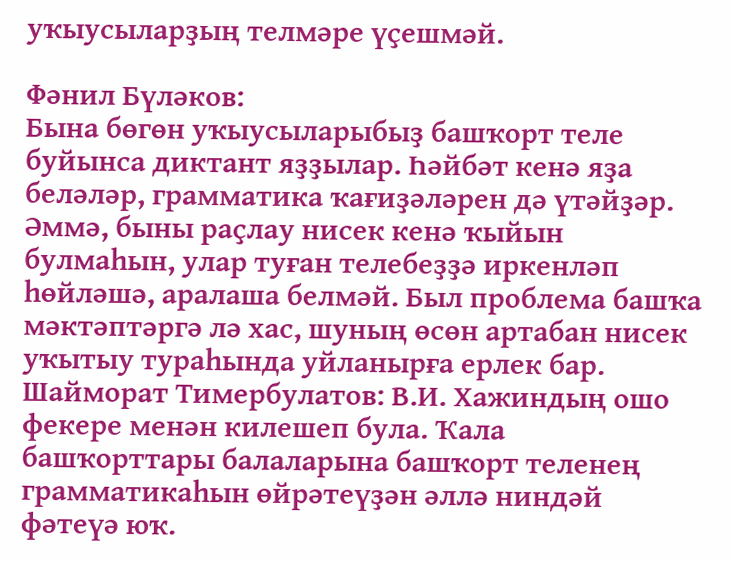уҡыусыларҙың телмәре үҫешмәй.

Фәнил Бүләков:
Бына бөгөн уҡыусыларыбыҙ башҡорт теле буйынса диктант яҙҙылар. Һәйбәт кенә яҙа беләләр, грамматика ҡағиҙәләрен дә үтәйҙәр. Әммә, быны раҫлау нисек кенә ҡыйын булмаһын, улар туған телебеҙҙә иркенләп һөйләшә, аралаша белмәй. Был проблема башҡа мәктәптәргә лә хас, шуның өсөн артабан нисек уҡытыу тураһында уйланырға ерлек бар.
Шайморат Тимербулатов: В.И. Хажиндың ошо фекере менән килешеп була. Ҡала башҡорттары балаларына башҡорт теленең грамматикаһын өйрәтеүҙән әллә ниндәй фәтеүә юҡ.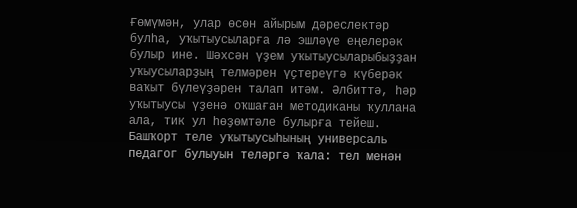Ғөмүмән, улар өсөн айырым дәреслектәр булһа, уҡытыусыларға лә эшләүе еңелерәк булыр ине. Шәхсән үҙем уҡытыусыларыбыҙҙан уҡыусыларҙың телмәрен үҫтереүгә күберәк ваҡыт бүлеүҙәрен талап итәм. Әлбиттә, һәр уҡытыусы үҙенә оҡшаған методиканы ҡуллана ала, тик ул һөҙөмтәле булырға тейеш. Башҡорт теле уҡытыусыһының универсаль педагог булыуын теләргә ҡала: тел менән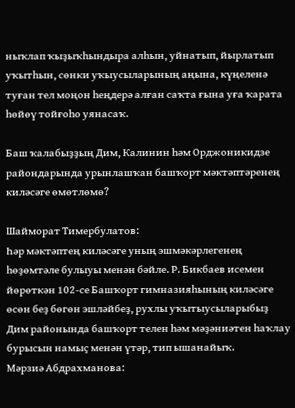ныҡлап ҡыҙыҡһындыра алһын, уйнатып, йырлатып уҡытһын, сөнки уҡыусыларының аңына, күңеленә туған тел моңон һеңдерә алған саҡта ғына уға ҡарата һөйөү тойғоһо уянасаҡ.

Баш ҡалабыҙҙың Дим, Калинин һәм Орджоникидзе райондарында урынлашҡан башҡорт мәктәптәренең киләсәге өмөтлөмө?

Шайморат Тимербулатов:
Һәр мәктәптең киләсәге уның эшмәкәрлегенең һөҙөмтәле булыуы менән бәйле. Р. Бикбаев исемен йөрөткән 102-се Башҡорт гимназияһының киләсәге өсөн беҙ бөгөн эшләйбеҙ, рухлы уҡытыусыларыбыҙ Дим районында башҡорт телен һәм мәҙәниәтен һаҡлау бурысын намыҫ менән үтәр, тип ышанайыҡ.
Мәрзиә Абдрахманова: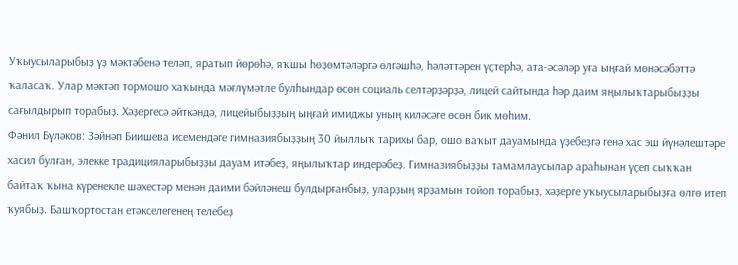Уҡыусыларыбыҙ үҙ мәктәбенә теләп, яратып йөрөһә, яҡшы һөҙөмтәләргә өлгәшһә, һәләттәрен үҫтерһә, ата-әсәләр уға ыңғай мөнәсәбәттә ҡаласаҡ. Улар мәктәп тормошо хаҡында мәғлүмәтле булһындар өсөн социаль селтәрҙәрҙә, лицей сайтында һәр даим яңылыҡтарыбыҙҙы сағылдырып торабыҙ. Хәҙергесә әйткәндә, лицейыбыҙҙың ыңғай имиджы уның киләсәге өсөн бик мөһим.
Фәнил Бүләков: Зәйнәп Биишева исемендәге гимназиябыҙҙың 30 йыллыҡ тарихы бар, ошо ваҡыт дауамында үҙебеҙгә генә хас эш йүнәлештәре хасил булған, элекке традицияларыбыҙҙы дауам итәбеҙ, яңылыҡтар индерәбеҙ. Гимназиябыҙҙы тамамлаусылар араһынан үҫеп сыҡҡан байтаҡ ҡына күренекле шәхестәр менән даими бәйләнеш булдырғанбыҙ, уларҙың ярҙамын тойоп торабыҙ, хәҙерге уҡыусыларыбыҙға өлгө итеп ҡуябыҙ. Башҡортостан етәкселегенең телебеҙ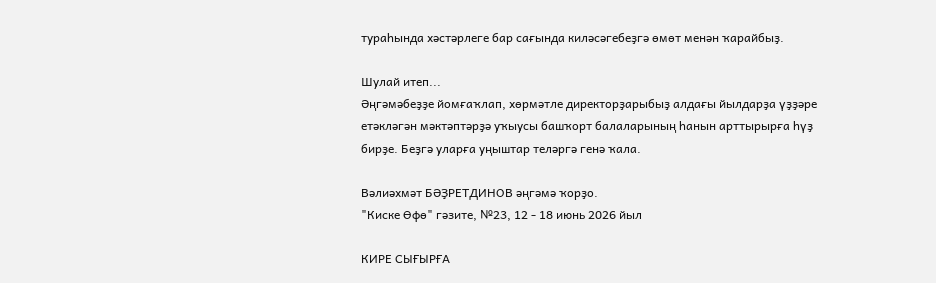тураһында хәстәрлеге бар сағында киләсәгебеҙгә өмөт менән ҡарайбыҙ.

Шулай итеп...
Әңгәмәбеҙҙе йомғаҡлап, хөрмәтле директорҙарыбыҙ алдағы йылдарҙа үҙҙәре етәкләгән мәктәптәрҙә уҡыусы башҡорт балаларының һанын арттырырға һүҙ бирҙе. Беҙгә уларға уңыштар теләргә генә ҡала.

Вәлиәхмәт БӘҘРЕТДИНОВ әңгәмә ҡорҙо.
"Киске Өфө" гәзите, №23, 12 - 18 июнь 2026 йыл

КИРЕ СЫҒЫРҒА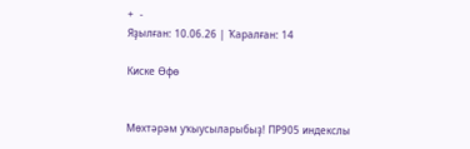+  -
Яҙылған: 10.06.26 | Ҡаралған: 14

Киске Өфө


Мөхтәрәм уҡыусыларыбыҙ! ПР905 индекслы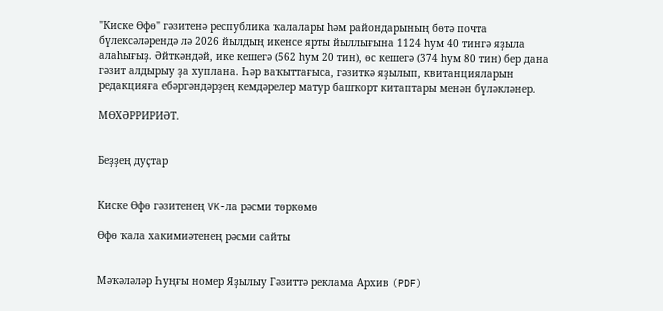"Киске Өфө" гәзитенә республика ҡалалары һәм райондарының бөтә почта бүлексәләрендә лә 2026 йылдың икенсе ярты йыллығына 1124 һум 40 тингә яҙыла алаһығыҙ. Әйткәндәй, ике кешегә (562 һум 20 тин), өс кешегә (374 һум 80 тин) бер дана гәзит алдырыу ҙа хуплана. Һәр ваҡыттағыса, гәзиткә яҙылып, квитанцияларын редакцияға ебәргәндәрҙең кемдәрелер матур башҡорт китаптары менән бүләкләнер.

МӨХӘРРИРИӘТ.


Беҙҙең дуҫтар


Киске Өфө гәзитенең VK-ла рәсми төркөмө

Өфө ҡала хакимиәтенең рәсми сайты


Мәҡәләләр Һуңғы номер Яҙылыу Гәзиттә реклама Архив (PDF)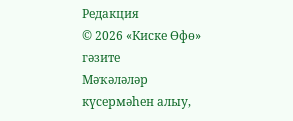Редакция
© 2026 «Киске Өфө» гәзите
Мәҡәләләр күсермәһен алыу,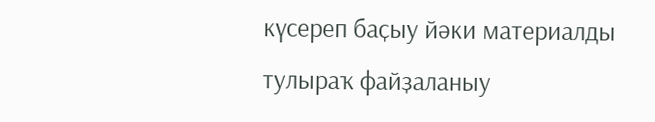күсереп баҫыу йәки материалды тулыраҡ файҙаланыу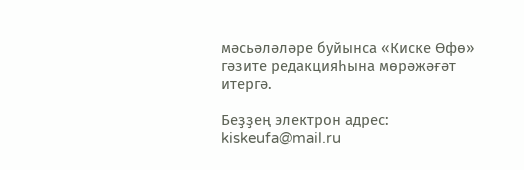мәсьәләләре буйынса «Киске Өфө» гәзите редакцияһына мөрәжәғәт итергә.

Беҙҙең электрон адрес: kiskeufa@mail.ru